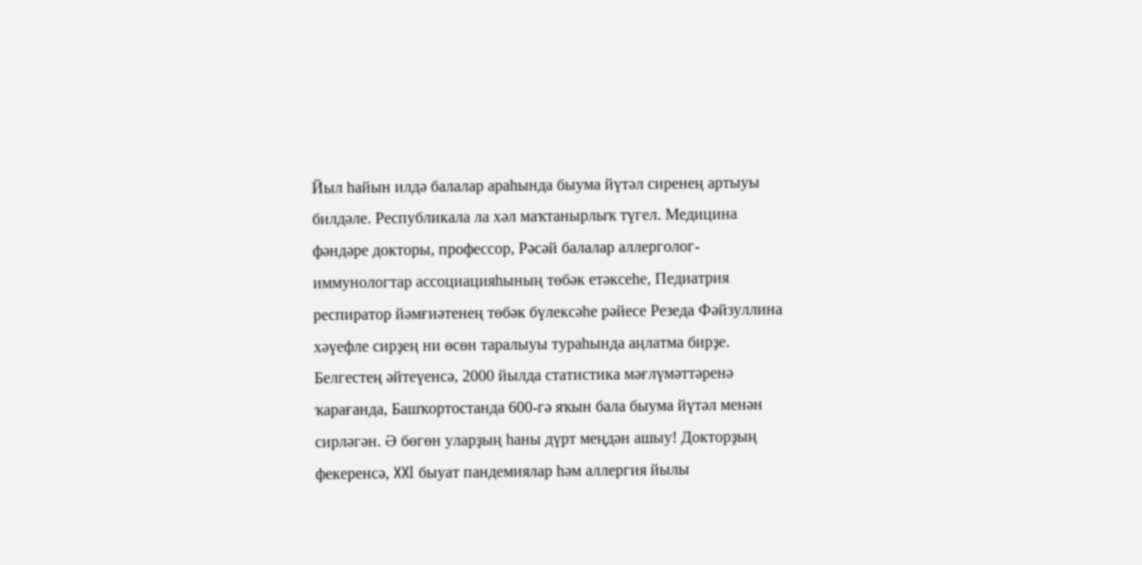Йыл һайын илдә балалар араһында быума йүтәл сиренең артыуы билдәле. Республикала ла хәл маҡтанырлыҡ түгел. Медицина фәндәре докторы, профессор, Рәсәй балалар аллерголог-иммунологтар ассоциацияһының төбәк етәксеһе, Педиатрия респиратор йәмғиәтенең төбәк бүлексәһе рәйесе Резеда Фәйзуллина хәүефле сирҙең ни өсөн таралыуы тураһында аңлатма бирҙе.
Белгестең әйтеүенсә, 2000 йылда статистика мәғлүмәттәренә ҡарағанда, Башҡортостанда 600-гә яҡын бала быума йүтәл менән сирләгән. Ә бөгөн уларҙың һаны дүрт меңдән ашыу! Докторҙың фекеренсә, XXI быуат пандемиялар һәм аллергия йылы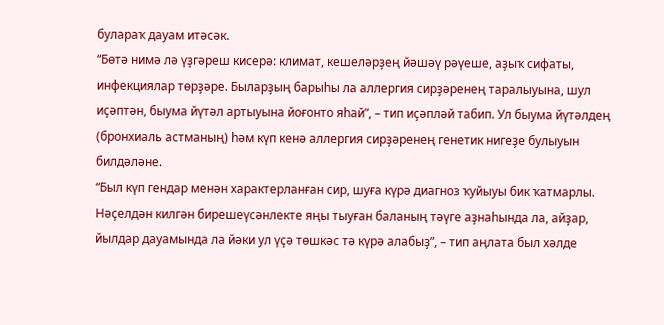булараҡ дауам итәсәк.
“Бөтә нимә лә үҙгәреш кисерә: климат, кешеләрҙең йәшәү рәүеше, аҙыҡ сифаты, инфекциялар төрҙәре. Быларҙың барыһы ла аллергия сирҙәренең таралыуына, шул иҫәптән, быума йүтәл артыуына йоғонто яһай”, – тип иҫәпләй табип. Ул быума йүтәлдең (бронхиаль астманың) һәм күп кенә аллергия сирҙәренең генетик нигеҙе булыуын билдәләне.
“Был күп гендар менән характерланған сир, шуға күрә диагноз ҡуйыуы бик ҡатмарлы. Нәҫелдән килгән бирешеүсәнлекте яңы тыуған баланың тәүге аҙнаһында ла, айҙар, йылдар дауамында ла йәки ул үҫә төшкәс тә күрә алабыҙ”, – тип аңлата был хәлде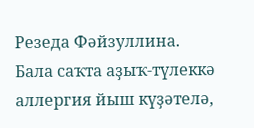Резеда Фәйзуллина.
Бала саҡта аҙыҡ-түлеккә аллергия йыш күҙәтелә,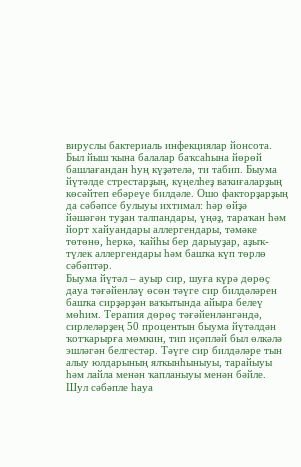вируслы бактериаль инфекциялар йонсота. Был йыш ҡына балалар баҡсаһына йөрөй башлағандан һуң күҙәтелә, ти табип. Быума йүтәлде стрестарҙың, күңелһеҙ ваҡиғаларҙың көсәйтеп ебәреүе билдәле. Ошо факторҙарҙың да сәбәпсе булыуы ихтимал: һәр өйҙә йәшәгән туҙан талпандары, үңәҙ, тараҡан һәм йорт хайуандары аллергендары, тәмәке төтөнө, һеркә, ҡайһы бер дарыуҙар, аҙыҡ-түлек аллергендары һәм башҡа күп төрлө сәбәптәр.
Быума йүтәл – ауыр сир, шуға күрә дөрөҫ дауа тәғәйенләү өсөн тәүге сир билдәләрен башҡа сирҙәрҙән ваҡытында айыра белеү мөһим. Терапия дөрөҫ тәғәйенләнгәндә, сирлеләрҙең 50 процентын быума йүтәлдән ҡотҡарырға мөмкин, тип иҫәпләй был өлкәлә эшләгән белгестәр. Тәүге сир билдәләре тын алыу юлдарының ялҡынһыныуы, тарайыуы һәм лайла менән ҡапланыуы менән бәйле. Шул сәбәпле һауа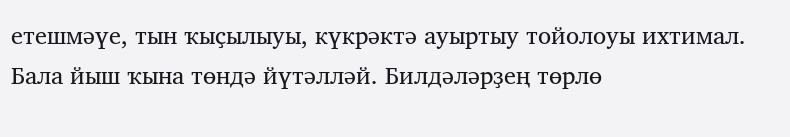етешмәүе, тын ҡыҫылыуы, күкрәктә ауыртыу тойолоуы ихтимал. Бала йыш ҡына төндә йүтәлләй. Билдәләрҙең төрлө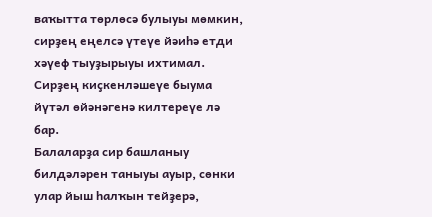ваҡытта төрлөсә булыуы мөмкин, сирҙең еңелсә үтеүе йәиһә етди хәүеф тыуҙырыуы ихтимал. Сирҙең киҫкенләшеүе быума йүтәл өйәнәгенә килтереүе лә бар.
Балаларҙа сир башланыу билдәләрен таныуы ауыр, сөнки улар йыш һалҡын тейҙерә,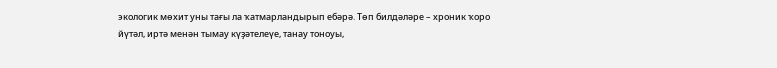экологик мөхит уны тағы ла ҡатмарландырып ебәрә. Төп билдәләре – хроник ҡоро йүтәл, иртә менән тымау күҙәтелеүе, танау тоноуы,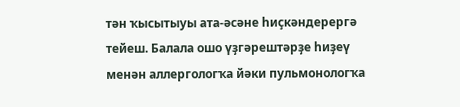тән ҡысытыуы ата-әсәне һиҫкәндерергә тейеш. Балала ошо үҙгәрештәрҙе һиҙеү менән аллергологҡа йәки пульмонологҡа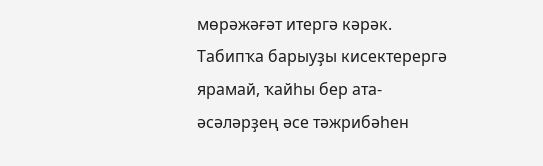мөрәжәғәт итергә кәрәк. Табипҡа барыуҙы кисектерергә ярамай, ҡайһы бер ата-әсәләрҙең әсе тәжрибәһен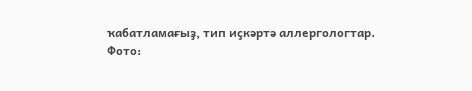ҡабатламағыҙ, тип иҫкәртә аллергологтар.
Фото: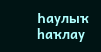Һаулыҡ һаҡлау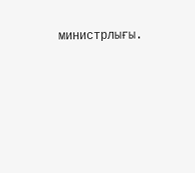министрлығы.